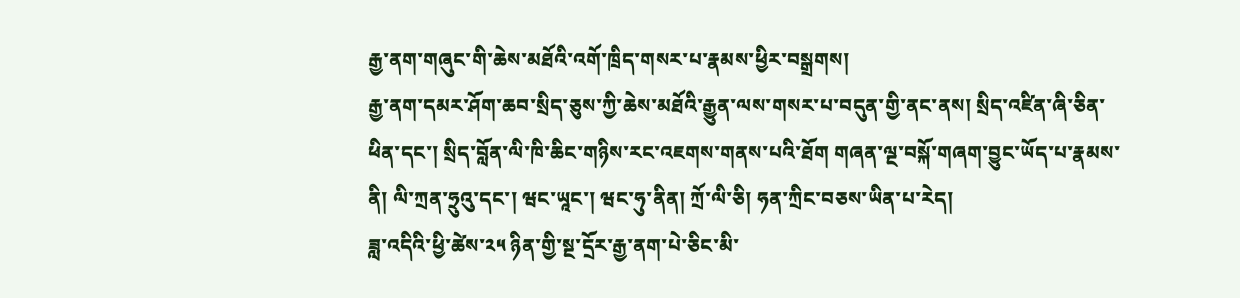རྒྱ་ནག་གཞུང་གི་ཆེས་མཐོའི་འགོ་ཁྲིད་གསར་པ་རྣམས་ཕྱིར་བསྒྲགས།
རྒྱ་ནག་དམར་ཤོག་ཆབ་སྲིད་ཅུས་ཀྱི་ཆེས་མཐོའི་རྒྱུན་ལས་གསར་པ་བདུན་གྱི་ནང་ནས། སྲིད་འཛིན་ཞི་ཅིན་ཕིན་དང་། སྲིད་བློན་ལི་ཁི་ཆིང་གཉིས་རང་འཇགས་གནས་པའི་ཐོག གཞན་ལྔ་བསྐོ་གཞག་བྱུང་ཡོད་པ་རྣམས་ནི། ལི་ཀྲན་ཧྲུའུ་དང་། ཝང་ཡཱང་། ཝང་ཧུ་ནིན། ཀྲོ་ལི་ཅི། ཧན་ཀྲིང་བཅས་ཡིན་པ་རེད།
ཟླ་འདིའི་ཕྱི་ཚེས་༢༥ ཉིན་གྱི་སྔ་དྲོར་རྒྱ་ནག་པེ་ཅིང་མི་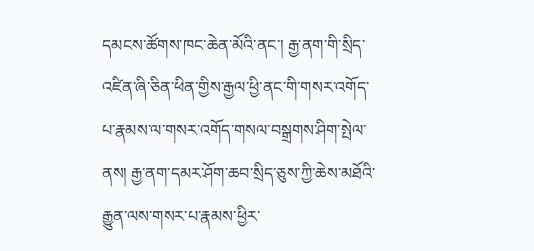དམངས་ཚོགས་ཁང་ཆེན་མོའི་ནང་། རྒྱ་ནག་གི་སྲིད་འཛིན་ཞི་ཅིན་ཕིན་གྱིས་རྒྱལ་ཕྱི་ནང་གི་གསར་འགོད་པ་རྣམས་ལ་གསར་འགོད་གསལ་བསྒྲགས་ཤིག་སྤེལ་ནས། རྒྱ་ནག་དམར་ཤོག་ཆབ་སྲིད་ཅུས་ཀྱི་ཆེས་མཐོའི་རྒྱུན་ལས་གསར་པ་རྣམས་ཕྱིར་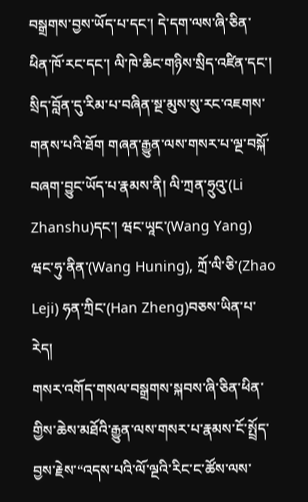བསྒྲགས་བྱས་ཡོད་པ་དང་། དེ་དག་ལས་ཞི་ཅིན་ཕིན་ཁོ་རང་དང་། ལི་ཁེ་ཆིང་གཉིས་སྲིད་འཛིན་དང་། སྲིད་བློན་དུ་རིམ་པ་བཞིན་སྔ་མུས་སུ་རང་འཇགས་གནས་པའི་ཐོག གཞན་རྒྱུན་ལས་གསར་པ་ལྔ་བསྐོ་བཞག་བྱུང་ཡོད་པ་རྣམས་ནི། ལི་ཀྲན་ཧྲུའུ་(Li Zhanshu)དང་། ཝང་ཡཱང་(Wang Yang) ཝང་ཧུ་ནིན་(Wang Huning), ཀྲོ་ལི་ཅི་(Zhao Leji) ཧན་ཀྲིང་(Han Zheng)བཅས་ཡིན་པ་རེད།
གསར་འགོད་གསལ་བསྒྲགས་སྐབས་ཞི་ཅིན་ཕིན་གྱིས་ཆེས་མཐོའི་རྒྱུན་ལས་གསར་པ་རྣམས་ངོ་སྤྲོད་བྱས་རྗེས་“འདས་པའི་ལོ་ལྔའི་རིང་ང་ཚོས་ལས་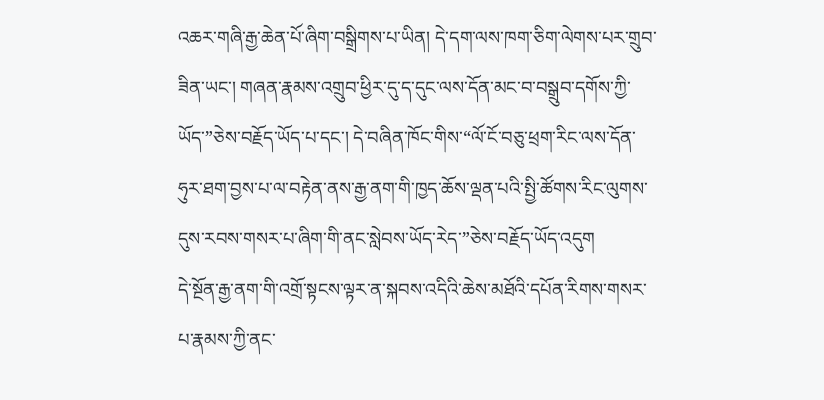འཆར་གཞི་རྒྱ་ཆེན་པོ་ཞིག་བསྒྲིགས་པ་ཡིན། དེ་དག་ལས་ཁག་ཅིག་ལེགས་པར་གྲུབ་ཟིན་ཡང་། གཞན་རྣམས་འགྲུབ་ཕྱིར་དུ་ད་དུང་ལས་དོན་མང་བ་བསྒྲུབ་དགོས་ཀྱི་ཡོད་”ཅེས་བརྗོད་ཡོད་པ་དང་། དེ་བཞིན་ཁོང་གིས་“ལོ་ངོ་བཅུ་ཕྲག་རིང་ལས་དོན་ཧུར་ཐག་བྱས་པ་ལ་བརྟེན་ནས་རྒྱ་ནག་གི་ཁྱད་ཆོས་ལྡན་པའི་སྤྱི་ཚོགས་རིང་ལུགས་དུས་རབས་གསར་པ་ཞིག་གི་ནང་སླེབས་ཡོད་རེད་”ཅེས་བརྗོད་ཡོད་འདུག
དེ་སྔོན་རྒྱ་ནག་གི་འགྲོ་སྟངས་ལྟར་ན་སྐབས་འདིའི་ཆེས་མཐོའི་དཔོན་རིགས་གསར་པ་རྣམས་ཀྱི་ནང་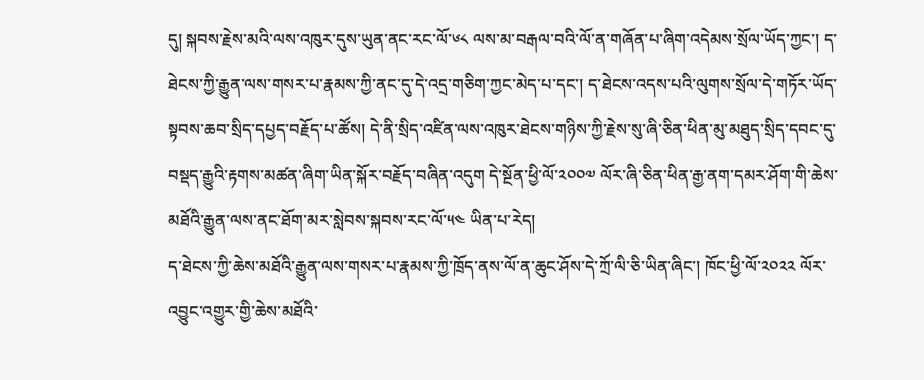དུ། སྐབས་རྗེས་མའི་ལས་འཁུར་དུས་ཡུན་ནང་རང་ལོ་༦༨ ལས་མ་བརྒལ་བའི་ལོ་ན་གཞོན་པ་ཞིག་འདེམས་སྲོལ་ཡོད་ཀྱང་། ད་ཐེངས་ཀྱི་རྒྱུན་ལས་གསར་པ་རྣམས་ཀྱི་ནང་དུ་དེ་འདྲ་གཅིག་ཀྱང་མེད་པ་དང་། ད་ཐེངས་འདས་པའི་ལུགས་སྲོལ་དེ་གཏོར་ཡོད་སྟབས་ཆབ་སྲིད་དཔྱད་བརྗོད་པ་ཚོས། དེ་ནི་སྲིད་འཛིན་ལས་འཁུར་ཐེངས་གཉིས་ཀྱི་རྗེས་སུ་ཞི་ཅིན་ཕིན་མུ་མཐུད་སྲིད་དབང་དུ་བསྡད་རྒྱུའི་རྟགས་མཚན་ཞིག་ཡིན་སྐོར་བརྗོད་བཞིན་འདུག དེ་སྔོན་ཕྱི་ལོ་༢༠༠༧ ལོར་ཞི་ཅིན་ཕིན་རྒྱ་ནག་དམར་ཤོག་གི་ཆེས་མཐོའི་རྒྱུན་ལས་ནང་ཐོག་མར་སླེབས་སྐབས་རང་ལོ་༥༤ ཡིན་པ་རེད།
ད་ཐེངས་ཀྱི་ཆེས་མཐོའི་རྒྱུན་ལས་གསར་པ་རྣམས་ཀྱི་ཁྲོད་ནས་ལོ་ན་ཆུང་ཤོས་དེ་ཀྲོ་ལི་ཅི་ཡིན་ཞིང་། ཁོང་ཕྱི་ལོ་༢༠༢༢ ལོར་འབྱུང་འགྱུར་གྱི་ཆེས་མཐོའི་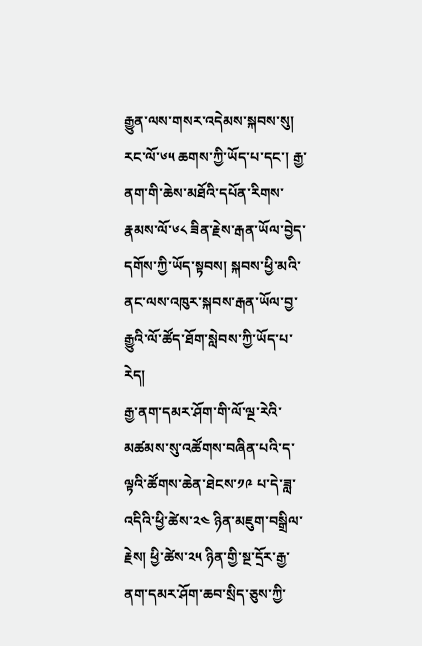རྒྱུན་ལས་གསར་འདེམས་སྐབས་སུ། རང་ལོ་༦༥ ཆགས་ཀྱི་ཡོད་པ་དང་། རྒྱ་ནག་གི་ཆེས་མཐོའི་དཔོན་རིགས་རྣམས་ལོ་༦༨ ཟིན་རྗེས་རྒན་ཡོལ་བྱེད་དགོས་ཀྱི་ཡོད་སྟབས། སྐབས་ཕྱི་མའི་ནང་ལས་འཁུར་སྐབས་རྒན་ཡོལ་བྱ་རྒྱུའི་ལོ་ཚོད་ཐོག་སླེབས་ཀྱི་ཡོད་པ་རེད།
རྒྱ་ནག་དམར་ཤོག་གི་ལོ་ལྔ་རེའི་མཚམས་སུ་འཚོགས་བཞིན་པའི་ད་ལྟའི་ཚོགས་ཆེན་ཐེངས་༡༩ པ་དེ་ཟླ་འདིའི་ཕྱི་ཚེས་༢༤ ཉིན་མཇུག་བསྒྲིལ་རྗེས། ཕྱི་ཚེས་༢༥ ཉིན་གྱི་སྔ་དྲོར་རྒྱ་ནག་དམར་ཤོག་ཆབ་སྲིད་ཅུས་ཀྱི་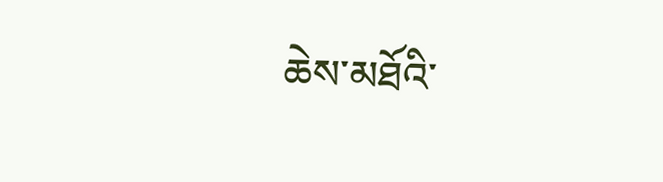ཆེས་མཐོའི་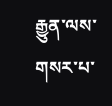རྒྱུན་ལས་གསར་པ་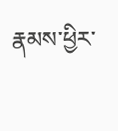རྣམས་ཕྱིར་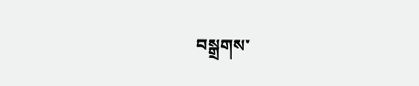བསྒྲགས་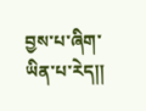བྱས་པ་ཞིག་ཡིན་པ་རེད།།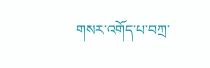གསར་འགོད་པ་བཀྲ་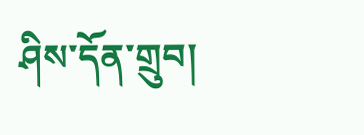ཤིས་དོན་གྲུབ།